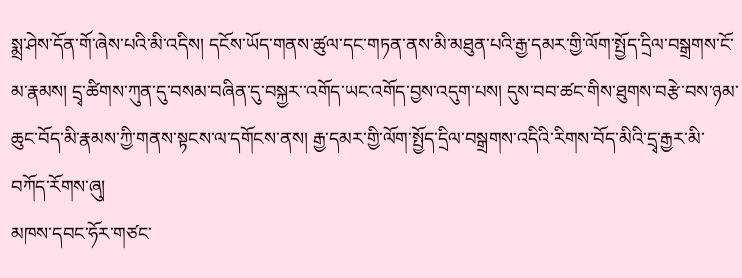སྨྲ་ཤེས་དོན་གོ་ཞེས་པའི་མི་འདིས། དངོས་ཡོད་གནས་ཚུལ་དང་གཏན་ནས་མི་མཐུན་པའི་རྒྱ་དམར་གྱི་ལོག་སྤྱོད་དྲིལ་བསྒྲགས་ངོ་མ་རྣམས། དྲྭ་ཚིགས་ཀུན་དུ་བསམ་བཞིན་དུ་བསྐྱར་་འགོད་ཡང་འགོད་བྱས་འདུག་པས། དུས་བབ་ཚང་གིས་ཐུགས་བརྩེ་བས་ཉམ་ཆུང་བོད་མི་རྣམས་ཀྱི་གནས་སྟངས་ལ་དགོངས་ནས། རྒྱ་དམར་གྱི་ལོག་སྤྱོད་དྲིལ་བསྒྲགས་འདིའི་རིགས་བོད་མིའི་དྲྭ་རྒྱར་མི་བཀོད་རོགས་ཞུ།
མཁས་དབང་ཧོར་གཙང་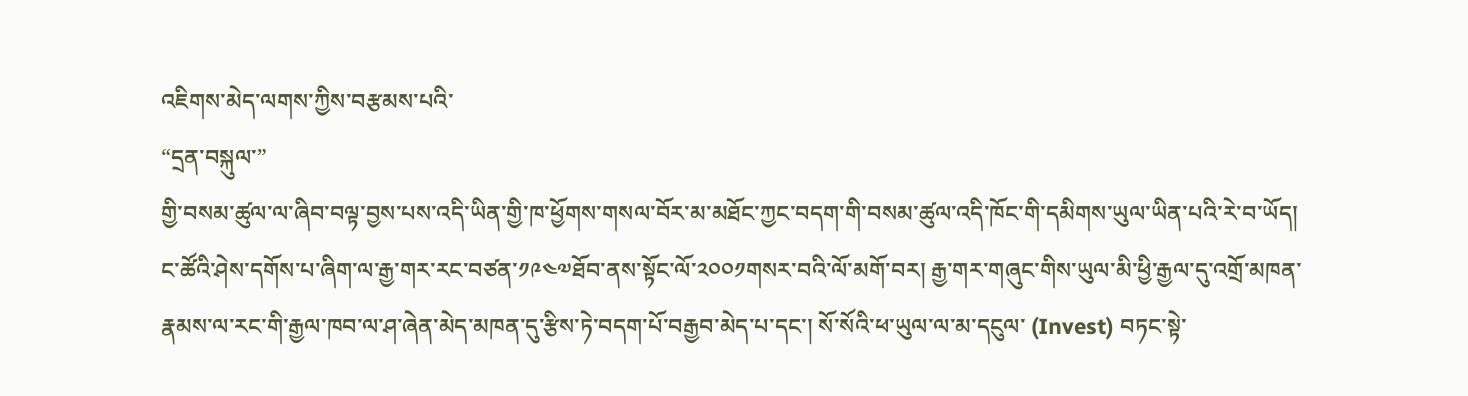འཇིགས་མེད་ལགས་ཀྱིས་བརྩམས་པའི་
“དྲན་བསྐུལ་”
གྱི་བསམ་ཚུལ་ལ་ཞིབ་བལྟ་བྱས་པས་འདི་ཡིན་གྱི་ཁ་ཕྱོགས་གསལ་བོར་མ་མཐོང་ཀྱང་བདག་གི་བསམ་ཚུལ་འདི་ཁོང་གི་དམིགས་ཡུལ་ཡིན་པའི་རེ་བ་ཡོད།
ང་ཚོའི་ཤེས་དགོས་པ་ཞིག་ལ་རྒྱ་གར་རང་བཙན་༡༩༤༧ཐོབ་ནས་སྟོང་ལོ་༢༠༠༡གསར་བའི་ལོ་མགོ་བར། རྒྱ་གར་གཞུང་གིས་ཡུལ་མི་ཕྱི་རྒྱལ་དུ་འགྲོ་མཁན་རྣམས་ལ་རང་གི་རྒྱལ་ཁབ་ལ་ཤ་ཞེན་མེད་མཁན་དུ་རྩིས་ཏེ་བདག་པོ་བརྒྱབ་མེད་པ་དང་། སོ་སོའི་ཕ་ཡུལ་ལ་མ་དངུལ་ (Invest) བཏང་སྟེ་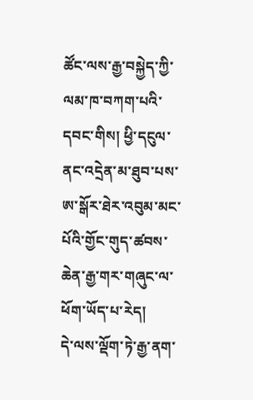ཚོང་ལས་རྒྱ་བསྐྱེད་ཀྱི་ལམ་ཁ་བཀག་པའི་དབང་གིས། ཕྱི་དངུལ་ནང་འདྲེན་མ་ཐུབ་པས་ཨ་སྒོར་ཐེར་འབུམ་མང་པོའི་གྱོང་གུད་ཚབས་ཆེན་རྒྱ་གར་གཞུང་ལ་ཕོག་ཡོད་པ་རེད།
དེ་ལས་ལྡོག་ཏེ་རྒྱ་ནག་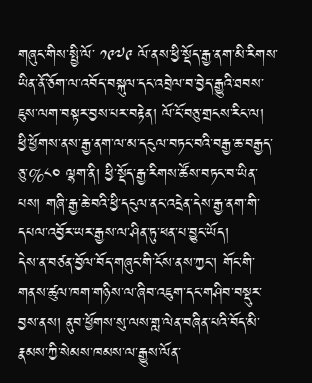གཞུང་གིས་སྤྱི་ལོ་ ༡༩༧༩ ལོ་ནས་ཕྱི་སྡོད་རྒྱ་ནག་མི་རིགས་ཡིན་ནོ་ཅོག་ལ་འབོད་བསྐུལ་དང་འབྲེལ་བ་བྱེད་རྒྱུའི་ཐབས་ཇུས་ལག་བསྟར་བྱས་པར་བརྟེན། ལོ་ངོ་བཅུ་གྲངས་རིང་ལ། ཕྱི་ཕྱོགས་ནས་རྒྱ་ནག་ལ་མ་དངུལ་བཏང་བའི་བརྒྱ་ཆ་བརྒྱད་ཅུ་%༨༠ ལྷག་ནི། ཕྱི་སྡོད་རྒྱ་རིགས་ཚོས་བཏང་བ་ཡིན་པས། གཞི་རྒྱ་ཆེ་བའི་ཕྱི་དངུལ་ནང་འདྲེན་དེས་རྒྱ་ནག་གི་དཔལ་འབྱོར་ཡར་རྒྱས་ལ་ཤིན་ཏུ་ཕན་པ་བྱུང་ཡོད།
དེས་ན་བཙན་བྱོལ་བོད་གཞུང་གི་ངོས་ནས་ཀྱང་། གོང་གི་གནས་ཚུལ་ཁག་གཉིས་ལ་ཞིབ་འཇུག་དང་གཤིབ་བསྡུར་བྱས་ནས། ནུབ་ཕྱོགས་སུ་ལས་གླ་ལེན་བཞིན་པའི་བོད་མི་རྣམས་ཀྱི་སེམས་ཁམས་ལ་རྒྱུས་ལོན་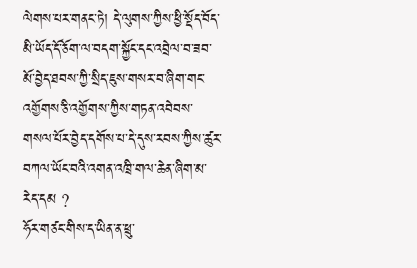ལེགས་པར་གནང་ཏེ། དེ་ལུགས་ཀྱིས་ཕྱི་སྡོད་བོད་མི་ཡོད་དོ་ཅོག་ལ་བདག་སྐྱོང་དང་འབྲེལ་བ་ཟབ་མོ་བྱེད་ཐབས་ཀྱི་སྲིད་ཇུས་གསར་བ་ཞིག་གང་འགྱོགས་ཅི་འགྱོགས་ཀྱིས་གཏན་འབེབས་གསལ་པོར་བྱེད་དགོས་པ་དེ་དུས་རབས་ཀྱིས་ཚུར་བཀལ་ཡོང་བའི་འགན་འཁྲི་གལ་ཆེན་ཞིག་མ་རེད་དམ ?
ཧོར་གཙང་གིས་ད་ཡིན་ན་ཕྲུ་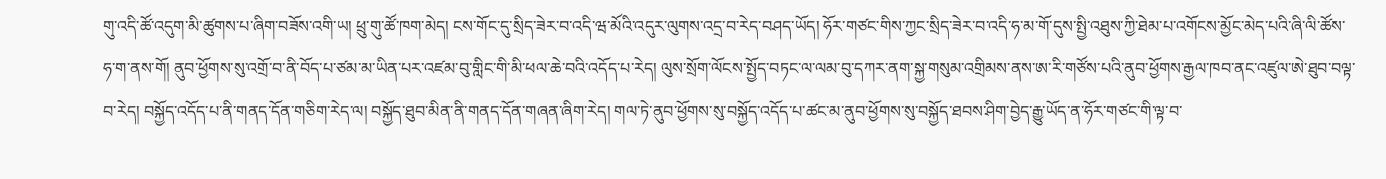གུ་འདི་ཚོ་འདུག་མི་ཚུགས་པ་ཞིག་བཟོས་འགི་ཡ། ཕྲུ་གུ་ཚོ་ཁག་མེད། ངས་གོང་དུ་སྲིད་ཟེར་བ་འདི་ཝ་མོའི་འདུར་ལུགས་འདྲ་བ་རེད་བཤད་ཡོད། ཧོར་གཙང་གིས་ཀྱང་སྲིད་ཟེར་བ་འདི་ཧ་མ་གོ་དུས་སྤྱི་འཐུས་ཀྱི་ཐེམ་པ་འགོངས་མྱོང་མེད་པའི་ཞི་ལི་ཚོས་ཧ་ག་ནས་གོ། ནུབ་ཕྱོགས་སུ་འགྲོ་བ་ནི་བོད་པ་ཙམ་མ་ཡིན་པར་འཛམ་བུ་གླིང་གི་མི་ཕལ་ཆེ་བའི་འདོད་པ་རེད། ལུས་སྲོག་ལོངས་སྤྱོད་བཏང་ལ་ལམ་བུ་དཀར་ནག་སྐྱ་གསུམ་འགྲིམས་ནས་ཨ་རི་གཙོས་པའི་ནུབ་ཕྱོགས་རྒྱལ་ཁབ་ནང་འཛུལ་ཨེ་ཐུབ་བལྟ་བ་རེད། བསྐྱོད་འདོད་པ་ནི་གནད་དོན་གཅིག་རེད་ལ། བསྐྱོད་ཐུབ་མིན་ནི་གནད་དོན་གཞན་ཞིག་རེད། གལ་ཏེ་ནུབ་ཕྱོགས་སུ་བསྐྱོད་འདོད་པ་ཚང་མ་ནུབ་ཕྱོགས་སུ་བསྐྱོད་ཐབས་ཤིག་བྱེད་རྒྱུ་ཡོད་ན་ཧོར་གཙང་གི་ལྟ་བ་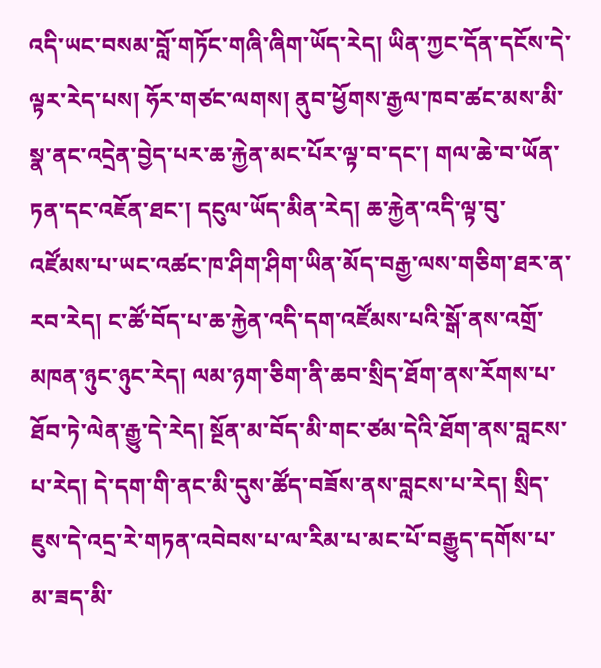འདི་ཡང་བསམ་བློ་གཏོང་གཞི་ཞིག་ཡོད་རེད། ཡིན་ཀྱང་དོན་དངོས་དེ་ལྟར་རེད་པས། ཧོར་གཙང་ལགས། ནུབ་ཕྱོགས་རྒྱལ་ཁབ་ཚང་མས་མི་སྣ་ནང་འདྲེན་བྱེད་པར་ཆ་རྐྱེན་མང་པོར་ལྟ་བ་དང་། གལ་ཆེ་བ་ཡོན་ཏན་དང་འཇོན་ཐང་། དངུལ་ཡོད་མིན་རེད། ཆ་རྐྱེན་འདི་ལྟ་བུ་འཛོམས་པ་ཡང་འཚང་ཁ་ཤིག་ཤིག་ཡིན་མོད་བརྒྱ་ལས་གཅིག་ཐར་ན་རབ་རེད། ང་ཚོ་བོད་པ་ཆ་རྐྱེན་འདི་དག་འཛོམས་པའི་སྒོ་ནས་འགྲོ་མཁན་ཉུང་ཉུང་རེད། ལམ་ཉག་ཅིག་ནི་ཆབ་སྲིད་ཐོག་ནས་རོགས་པ་ཐོབ་ཏེ་ལེན་རྒྱུ་དེ་རེད། སྔོན་མ་བོད་མི་གང་ཙམ་དེའི་ཐོག་ནས་བླངས་པ་རེད། དེ་དག་གི་ནང་མི་དུས་ཚོད་བཟོས་ནས་བླངས་པ་རེད། སྲིད་ཇུས་དེ་འདྲ་རེ་གཏན་འབེབས་པ་ལ་རིམ་པ་མང་པོ་བརྒྱུད་དགོས་པ་མ་ཟད་མི་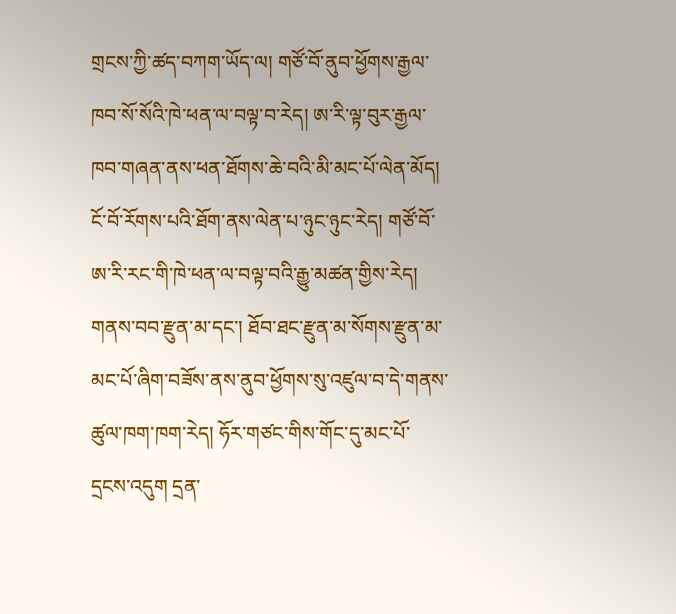གྲངས་ཀྱི་ཚད་བཀག་ཡོད་ལ། གཙོ་བོ་ནུབ་ཕྱོགས་རྒྱལ་ཁབ་སོ་སོའི་ཁེ་ཕན་ལ་བལྟ་བ་རེད། ཨ་རི་ལྟ་བུར་རྒྱལ་ཁབ་གཞན་ནས་ཕན་ཐོགས་ཆེ་བའི་མི་མང་པོ་ལེན་མོད། ངོ་བོ་རོགས་པའི་ཐོག་ནས་ལེན་པ་ཉུང་ཉུང་རེད། གཙོ་བོ་ཨ་རི་རང་གི་ཁེ་ཕན་ལ་བལྟ་བའི་རྒྱུ་མཚན་གྱིས་རེད། གནས་བབ་རྫུན་མ་དང་། ཐོབ་ཐང་རྫུན་མ་སོགས་རྫུན་མ་མང་པོ་ཞིག་བཟོས་ནས་ནུབ་ཕྱོགས་སུ་འཛུལ་བ་དེ་གནས་ཚུལ་ཁག་ཁག་རེད། ཧོར་གཙང་གིས་གོང་དུ་མང་པོ་དྲངས་འདུག དྲན་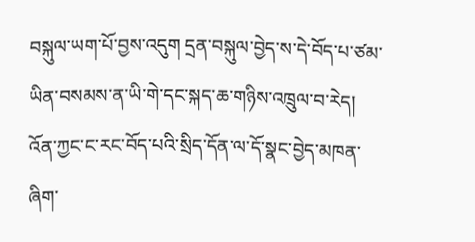བསྐུལ་ཡག་པོ་བྱས་འདུག དྲན་བསྐུལ་བྱེད་ས་དེ་བོད་པ་ཙམ་ཡིན་བསམས་ན་ཡི་གེ་དང་སྐད་ཆ་གཉིས་འཁྲུལ་བ་རེད། འོན་ཀྱང་ང་རང་བོད་པའི་སྲིད་དོན་ལ་དོ་སྣང་བྱེད་མཁན་ཞིག་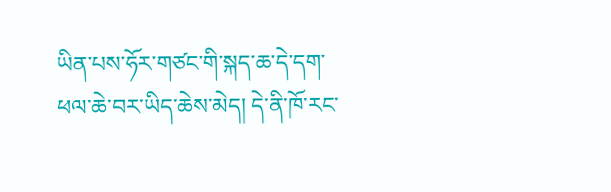ཡིན་པས་ཧོར་གཙང་གི་སྐད་ཆ་དེ་དག་ཕལ་ཆེ་བར་ཡིད་ཆེས་མེད། དེ་ནི་ཁོ་རང་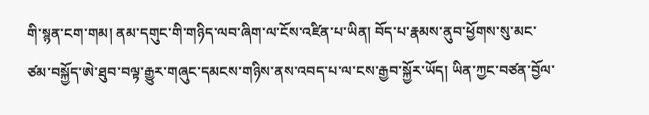གི་སྙན་ངག་གམ། ནམ་དགུང་གི་གཉིད་ལབ་ཞིག་ལ་ངོས་འཛིན་པ་ཡིན། བོད་པ་རྣམས་ནུབ་ཕྱོགས་སུ་མང་ཙམ་བསྐྱོད་ཨེ་ཐུབ་བལྟ་རྒྱུར་གཞུང་དམངས་གཉིས་ནས་འབད་པ་ལ་ངས་རྒྱབ་སྐྱོར་ཡོད། ཡིན་ཀྱང་བཙན་བྱོལ་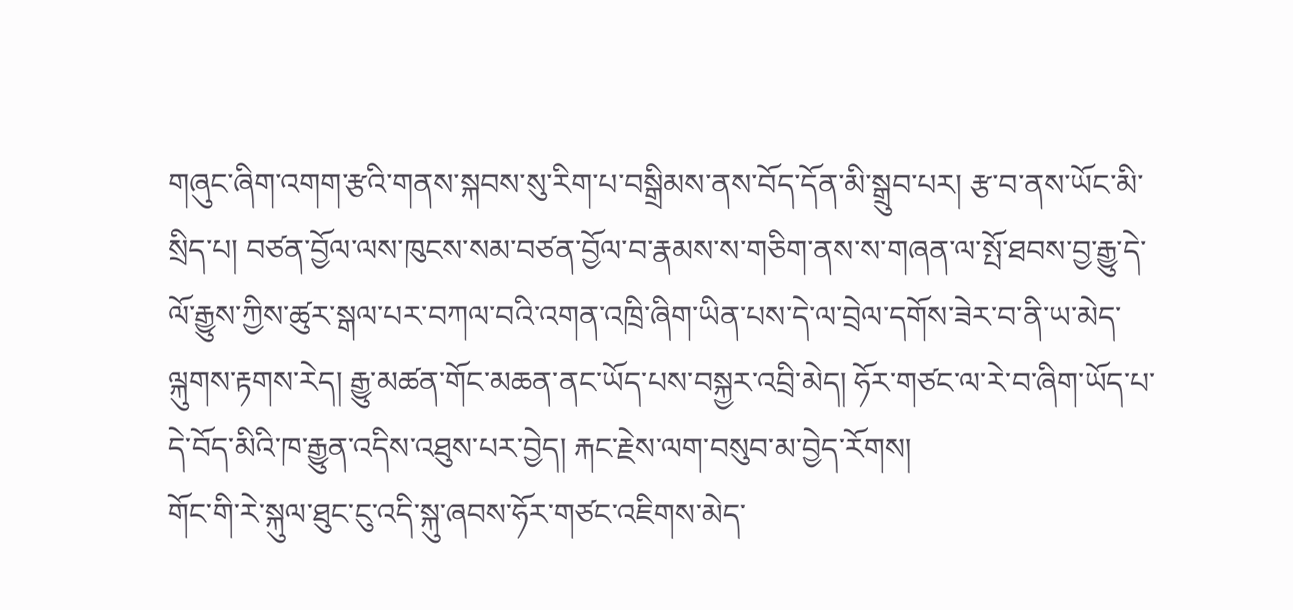གཞུང་ཞིག་འགག་རྩའི་གནས་སྐབས་སུ་རིག་པ་བསྒྲིམས་ནས་བོད་དོན་མི་སྒྲུབ་པར། རྩ་བ་ནས་ཡོང་མི་སྲིད་པ། བཙན་བྱོལ་ལས་ཁུངས་སམ་བཙན་བྱོལ་བ་རྣམས་ས་གཅིག་ནས་ས་གཞན་ལ་སྤོ་ཐབས་བྱ་རྒྱུ་དེ་ལོ་རྒྱུས་ཀྱིས་ཚུར་སྒལ་པར་བཀལ་བའི་འགན་འཁྲི་ཞིག་ཡིན་པས་དེ་ལ་བྲེལ་དགོས་ཟེར་བ་ནི་ཡ་མེད་ལྐུགས་རྟགས་རེད། རྒྱུ་མཚན་གོང་མཆན་ནང་ཡོད་པས་བསྐྱར་འབྲི་མེད། ཧོར་གཙང་ལ་རེ་བ་ཞིག་ཡོད་པ་དེ་བོད་མིའི་ཁ་རྒྱུན་འདིས་འཐུས་པར་བྱེད། རྐང་རྗེས་ལག་བསུབ་མ་བྱེད་རོགས།
གོང་གི་རེ་སྐུལ་ཐུང་ངུ་འདི་སྐུ་ཞབས་ཧོར་གཙང་འཇིགས་མེད་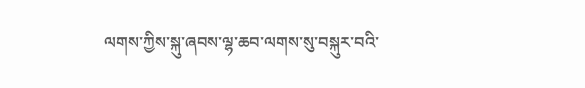ལགས་ཀྱིས་སྐུ་ཞབས་ལྷ་ཆབ་ལགས་སུ་བསྐུར་བའི་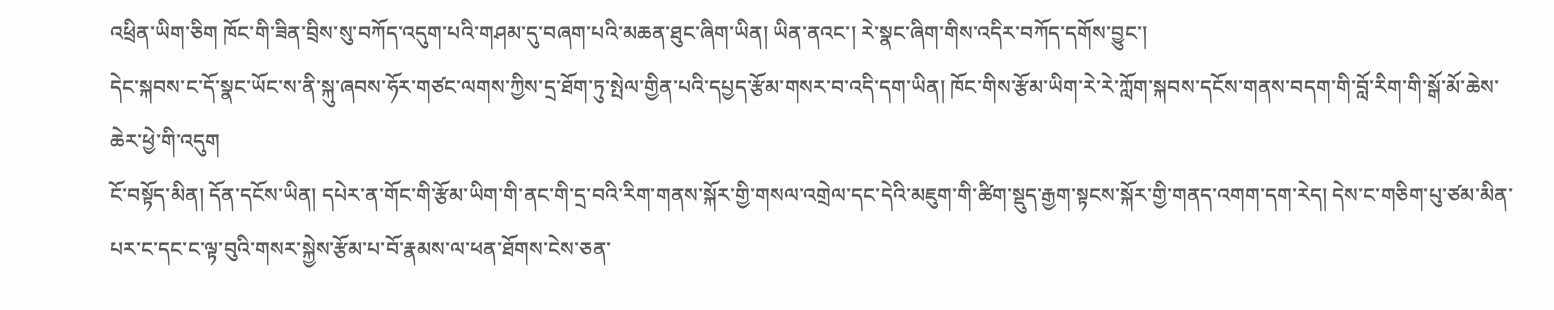འཕྲིན་ཡིག་ཅིག ཁོང་གི་ཟིན་བྲིས་སུ་བཀོད་འདུག་པའི་གཤམ་དུ་བཞག་པའི་མཆན་ཐུང་ཞིག་ཡིན། ཡིན་ནའང་། རེ་སྣང་ཞིག་གིས་འདིར་བཀོད་དགོས་བྱུང་།
དེང་སྐབས་ང་དོ་སྣང་ཡོང་ས་ནི་སྐུ་ཞབས་ཧོར་གཙང་ལགས་ཀྱིས་དྲ་ཐོག་ཏུ་སྤེལ་གྱིན་པའི་དཔྱད་རྩོམ་གསར་བ་འདི་དག་ཡིན། ཁོང་གིས་རྩོམ་ཡིག་རེ་རེ་ཀློག་སྐབས་དངོས་གནས་བདག་གི་བློ་རིག་གི་སྒོ་མོ་ཆེས་ཆེར་ཕྱེ་གི་འདུག
ངོ་བསྟོད་མིན། དོན་དངོས་ཡིན། དཔེར་ན་གོང་གི་རྩོམ་ཡིག་གི་ནང་གི་དྲ་བའི་རིག་གནས་སྐོར་གྱི་གསལ་འགྲེལ་དང་དེའི་མཇུག་གི་ཚིག་སྡུད་རྒྱག་སྟངས་སྐོར་གྱི་གནད་འགག་དག་རེད། དེས་ང་གཅིག་པུ་ཙམ་མིན་པར་ང་དང་ང་ལྟ་བུའི་གསར་སྐྱེས་རྩོམ་པ་བོ་རྣམས་ལ་ཕན་ཐོགས་ངེས་ཅན་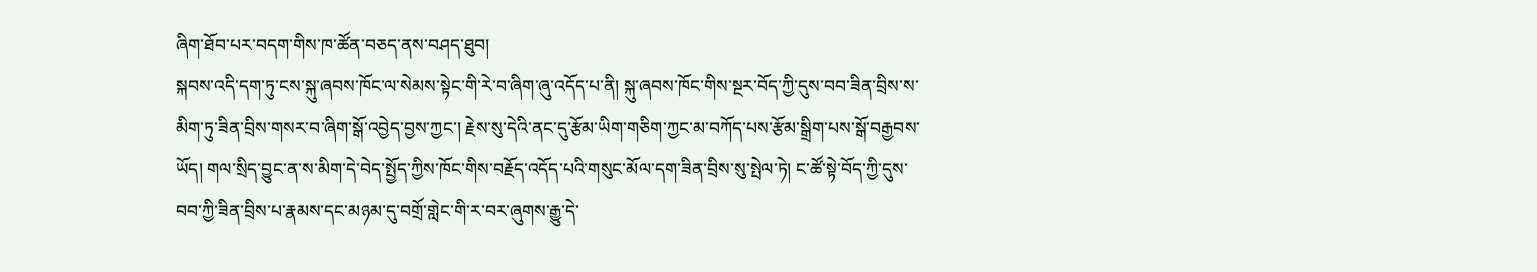ཞིག་ཐོབ་པར་བདག་གིས་ཁ་ཚོན་བཅད་ནས་བཤད་ཐུབ།
སྐབས་འདི་དག་ཏུ་ངས་སྐུ་ཞབས་ཁོང་ལ་སེམས་སྟེང་གི་རེ་བ་ཞིག་ཞུ་འདོད་པ་ནི། སྐུ་ཞབས་ཁོང་གིས་སྔར་བོད་ཀྱི་དུས་བབ་ཟིན་བྲིས་ས་མིག་ཏུ་ཟིན་བྲིས་གསར་བ་ཞིག་སྒོ་འབྱེད་བྱས་ཀྱང་། རྗེས་སུ་དེའི་ནང་དུ་རྩོམ་ཡིག་གཅིག་ཀྱང་མ་བཀོད་པས་རྩོམ་སྒྲིག་པས་སྒོ་བརྒྱབས་ཡོད། གལ་སྲིད་བྱུང་ན་ས་མིག་དེ་བེད་སྤྱོད་ཀྱིས་ཁོང་གིས་བརྗོད་འདོད་པའི་གསུང་མོལ་དག་ཟིན་བྲིས་སུ་སྤེལ་ཏེ། ང་ཚོ་སྟེ་བོད་ཀྱི་དུས་བབ་ཀྱི་ཟིན་བྲིས་པ་རྣམས་དང་མཉམ་དུ་བགྲོ་གླེང་གི་ར་བར་ཞུགས་རྒྱུ་དེ་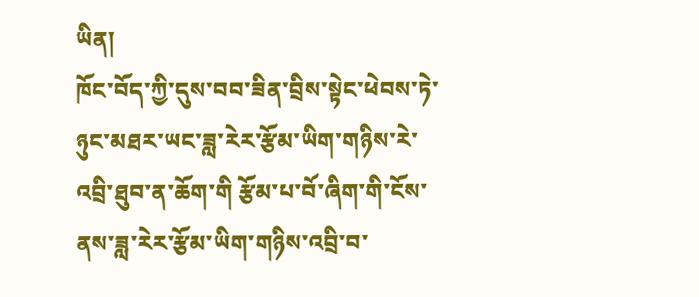ཡིན།
ཁོང་བོད་ཀྱི་དུས་བབ་ཟིན་བྲིས་སྟེང་ཕེབས་ཏེ་ཉུང་མཐར་ཡང་ཟླ་རེར་རྩོམ་ཡིག་གཉིས་རེ་འབྲི་ཐུབ་ན་ཆོག་གི རྩོམ་པ་བོ་ཞིག་གི་ངོས་ནས་ཟླ་རེར་རྩོམ་ཡིག་གཉིས་འབྲི་བ་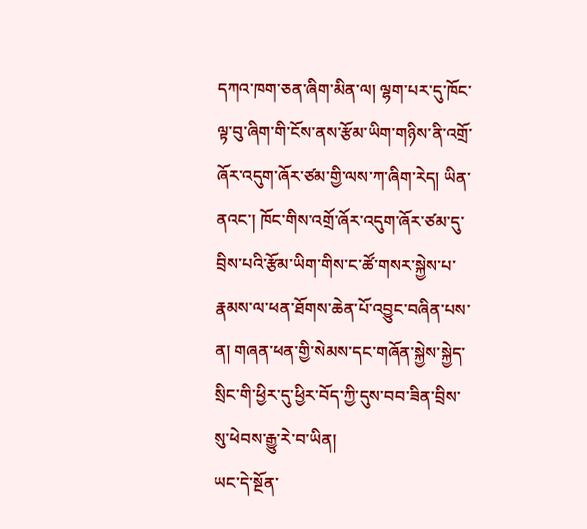དཀའ་ཁག་ཅན་ཞིག་མིན་ལ། ལྷག་པར་དུ་ཁོང་ལྟ་བུ་ཞིག་གི་ངོས་ནས་རྩོམ་ཡིག་གཉིས་ནི་འགྲོ་ཞོར་འདུག་ཞོར་ཙམ་གྱི་ལས་ཀ་ཞིག་རེད། ཡིན་ནའང་། ཁོང་གིས་འགྲོ་ཞོར་འདུག་ཞོར་ཙམ་དུ་བྲིས་པའི་རྩོམ་ཡིག་གིས་ང་ཚོ་གསར་སྐྱེས་པ་རྣམས་ལ་ཕན་ཐོགས་ཆེན་པོ་འབྱུང་བཞིན་པས་ན། གཞན་ཕན་གྱི་སེམས་དང་གཞོན་སྐྱེས་སྐྱེད་སྲིང་གི་ཕྱིར་དུ་ཕྱིར་བོད་ཀྱི་དུས་བབ་ཟིན་བྲིས་སུ་ཕེབས་རྒྱུ་རེ་བ་ཡིན།
ཡང་དེ་སྔོན་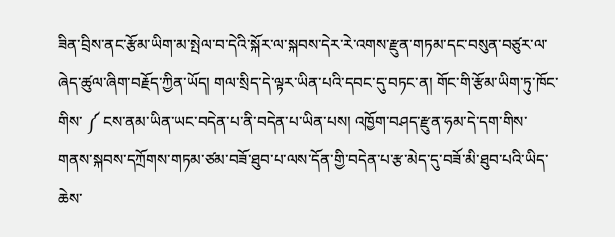ཟིན་བྲིས་ནང་རྩོམ་ཡིག་མ་སྤེལ་བ་དེའི་སྐོར་ལ་སྐབས་དེར་རེ་འགས་རྫུན་གཏམ་དང་བསུན་བཙུར་ལ་ཞེད་ཚུལ་ཞིག་བརྗོད་ཀྱིན་ཡོད། གལ་སྲིད་དེ་ལྟར་ཡིན་པའི་དབང་དུ་བཏང་ན། གོང་གི་རྩོམ་ཡིག་ཏུ་ཁོང་གིས་ ༼ ངས་ནམ་ཡིན་ཡང་བདེན་པ་ནི་བདེན་པ་ཡིན་པས། འཁྱོག་བཤད་རྫུན་ཧམ་དེ་དག་གིས་གནས་སྐབས་དཀྲོགས་གཏམ་ཙམ་བཟོ་ཐུབ་པ་ལས་དོན་གྱི་བདེན་པ་རྩ་མེད་དུ་བཟོ་མི་ཐུབ་པའི་ཡིད་ཆེས་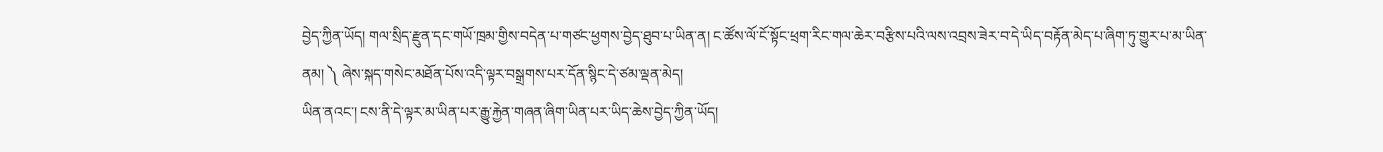བྱེད་ཀྱིན་ཡོད། གལ་སྲིད་རྫུན་དང་གཡོ་ཁྲམ་གྱིས་བདེན་པ་གཙང་ཕྱགས་བྱེད་ཐུབ་པ་ཡིན་ན། ང་ཚོས་ལོ་ངོ་སྟོང་ཕྲག་རིང་གལ་ཆེར་བརྩིས་པའི་ལས་འབྲས་ཟེར་བ་དེ་ཡིད་བརྟོན་མེད་པ་ཞིག་ཏུ་གྱུར་པ་མ་ཡིན་ནམ། ༽ ཞེས་སྐད་གསེང་མཐོན་པོས་འདི་ལྟར་བསྒྲགས་པར་དོན་སྙིང་དེ་ཙམ་ལྡན་མེད།
ཡིན་ནའང་། ངས་ནི་དེ་ལྟར་མ་ཡིན་པར་རྒྱུ་རྐྱེན་གཞན་ཞིག་ཡིན་པར་ཡིད་ཆེས་བྱེད་ཀྱིན་ཡོད།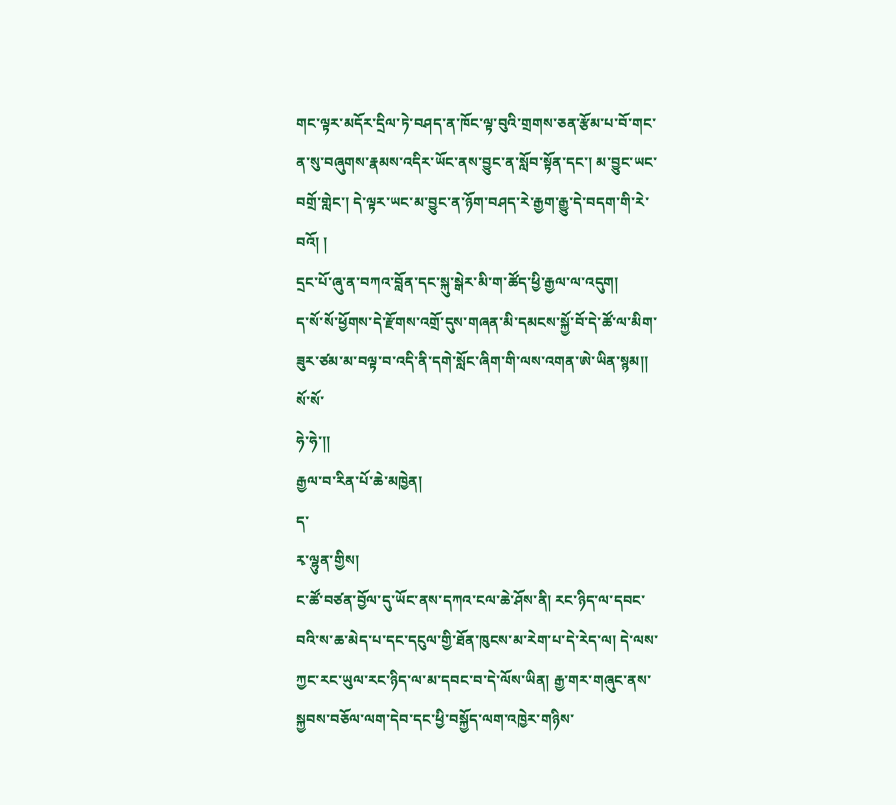གང་ལྟར་མདོར་དྲིལ་ཏེ་བཤད་ན་ཁོང་ལྟ་བུའི་གྲགས་ཅན་རྩོམ་པ་བོ་གང་ན་སུ་བཞུགས་རྣམས་འདིར་ཡོང་ནས་བྱུང་ན་སློབ་སྟོན་དང་། མ་བྱུང་ཡང་བགྲོ་གླེང་། དེ་ལྟར་ཡང་མ་བྱུང་ན་ཉོག་བཤད་རེ་རྒྱག་རྒྱུ་དེ་བདག་གི་རེ་བའོ། །
དྲང་པོ་ཞུ་ན་བཀའ་བློན་དང་སྐུ་སྒེར་མི་ག་ཚོད་ཕྱི་རྒྱལ་ལ་འདུག།
ད་སོ་སོ་ཕྱོགས་དེ་རྫོགས་འགྲོ་དུས་གཞན་མི་དམངས་སྐྱོ་བོ་དེ་ཚོ་ལ་མིག་ཟུར་ཙམ་མ་བལྟ་བ་འདི་ནི་དགེ་སློང་ཞིག་གི་ལས་འགན་ཨེ་ཡིན་སྙམ།།
སོ་སོ་
ཧེ་ཧེ་།།
རྒྱལ་བ་རིན་པོ་ཆེ་མཁྱེན།
ད་
རྭ་ལྷུན་གྱིས།
ང་ཚོ་བཙན་བྱོལ་དུ་ཡོང་ནས་དཀའ་ངལ་ཆེ་ཤོས་ནི། རང་ཉིད་ལ་དབང་བའི་ས་ཆ་མེད་པ་དང་དངུལ་གྱི་ཐོན་ཁུངས་མ་རེག་པ་དེ་རེད་ལ། དེ་ལས་ཀྱང་རང་ཡུལ་རང་ཉིད་ལ་མ་དབང་བ་དེ་ལོས་ཡིན། རྒྱ་གར་གཞུང་ནས་སྐྱབས་བཅོལ་ལག་དེབ་དང་ཕྱི་བསྐྱོད་ལག་འཁྱེར་གཉིས་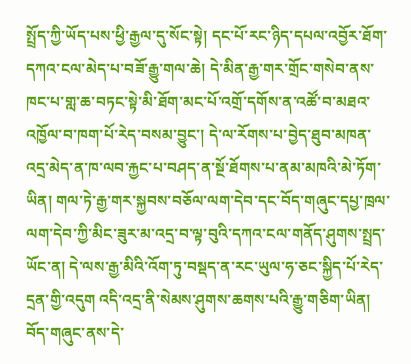སྤྲོད་ཀྱི་ཡོད་པས་ཕྱི་རྒྱལ་དུ་སོང་སྟེ། དང་པོ་རང་ཉིད་དཔལ་འབྱོར་ཐོག་དཀའ་ངལ་མེད་པ་བཟོ་རྒྱུ་གལ་ཆེ། དེ་མིན་རྒྱ་གར་གྲོང་གསེབ་ནས་ཁང་པ་གླ་ཆ་བཏང་སྟེ་མི་ཐོག་མང་པོ་འགྲོ་དགོས་ན་འཚོ་བ་མཐའ་འཁྱོལ་བ་ཁག་པོ་རེད་བསམ་བྱུང་། དེ་ལ་རོགས་པ་བྱེད་ཐུབ་མཁན་འདྲ་མེད་ན་ཁ་ལབ་རྐྱང་པ་བཤད་ན་སྔོ་ཐོགས་པ་ནམ་མཁའི་མེ་ཏོག་ཡིན། གལ་ཏེ་རྒྱ་གར་སྐྱབས་བཅོལ་ལག་དེབ་དང་བོད་གཞུང་དཔྱ་ཁྲལ་ལག་དེབ་ཀྱི་མིང་ཟུར་མ་འདྲ་བ་ལྟ་བུའི་དཀའ་ངལ་གནོད་ཤུགས་སྤྲད་ཡོང་ན། དེ་ལས་རྒྱ་མིའི་འོག་ཏུ་བསྡད་ན་རང་ཡུལ་ཧ་ཅང་སྐྱིད་པོ་རེད་དྲན་གྱི་འདུག འདི་འདྲ་ནི་སེམས་ཤུགས་ཆགས་པའི་རྒྱུ་གཅིག་ཡིན། བོད་གཞུང་ནས་དེ་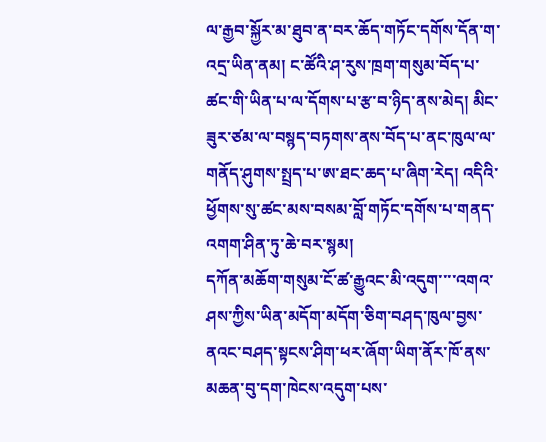ལ་རྒྱབ་སྐྱོར་མ་ཐུབ་ན་བར་ཆོད་གཏོང་དགོས་དོན་ག་འདྲ་ཡིན་ནམ། ང་ཚོའི་ཤ་རུས་ཁྲག་གསུམ་བོད་པ་ཚང་གི་ཡིན་པ་ལ་དོགས་པ་རྩ་བ་ཉིད་ནས་མེད། མིང་ཟུར་ཙམ་ལ་བསྙད་བཏགས་ནས་བོད་པ་ནང་ཁུལ་ལ་གནོད་ཤུགས་སྤྲད་པ་ཨ་ཐང་ཆད་པ་ཞིག་རེད། འདིའི་ཕྱོགས་སུ་ཚང་མས་བསམ་བློ་གཏོང་དགོས་པ་གནད་འགག་ཤིན་ཏུ་ཆེ་བར་སྙམ།
དཀོན་མཆོག་གསུམ་ངོ་ཚ་རྒྱུའང་མི་འདུག་་་་འགའ་ཤས་ཀྱིས་ཡིན་མདོག་མདོག་ཅིག་བཤད་ཁུལ་བྱས་ནའང་བཤད་སྟངས་ཤིག་ཕར་ཞོག་ཡིག་ནོར་ཁོ་ནས་མཆན་བུ་དག་ཁེངས་འདུག་པས་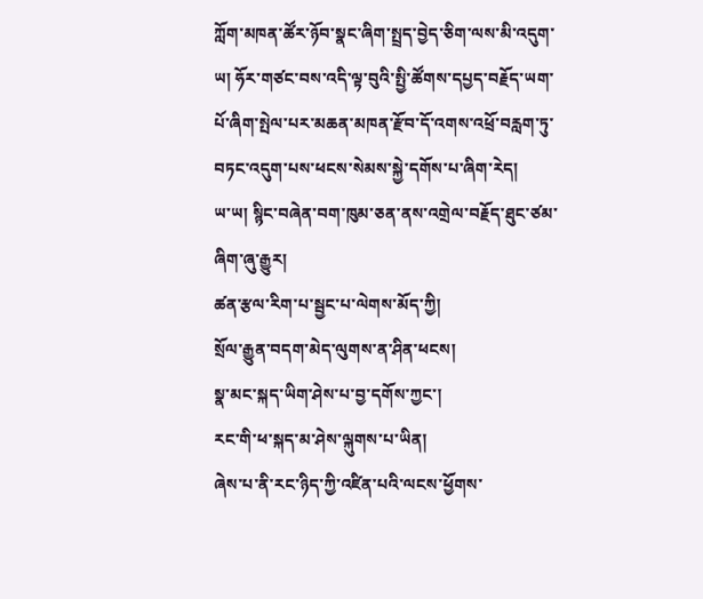ཀློག་མཁན་ཚོར་ཉོབ་སྣང་ཞིག་སྤྲད་བྱེད་ཅིག་ལས་མི་འདུག་ཡ། ཧོར་གཙང་བས་འདི་ལྟ་བུའི་སྤྱི་ཚོགས་དཔྱད་བརྗོད་ཡག་པོ་ཞིག་སྤེལ་པར་མཆན་མཁན་རྫོབ་དོ་འགས་འཕྲོ་བརླག་ཏུ་བཏང་འདུག་པས་ཕངས་སེམས་སྐྱེ་དགོས་པ་ཞིག་རེད།
ཡ་ཡ། སྙིང་བཞེན་བག་ཁུམ་ཅན་ནས་འགྲེལ་བརྗོད་ཐུང་ཙམ་ཞིག་ཞུ་རྒྱུར།
ཚན་རྩལ་རིག་པ་སྦྱང་པ་ལེགས་མོད་ཀྱི།
སྲོལ་རྒྱུན་བདག་མེད་ལུགས་ན་ཤིན་ཕངས།
སྣ་མང་སྐད་ཡིག་ཤེས་པ་བྱ་དགོས་ཀྱང་།
རང་གི་ཕ་སྐད་མ་ཤེས་ལྐུགས་པ་ཡིན།
ཞེས་པ་ནི་རང་ཉིད་ཀྱི་འཛིན་པའི་ལངས་ཕྱོགས་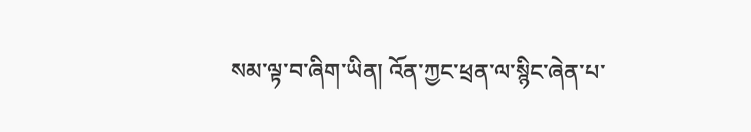སམ་ལྟ་བ་ཞིག་ཡིན། འོན་ཀྱང་ཕྲན་ལ་སྙིང་ཞེན་པ་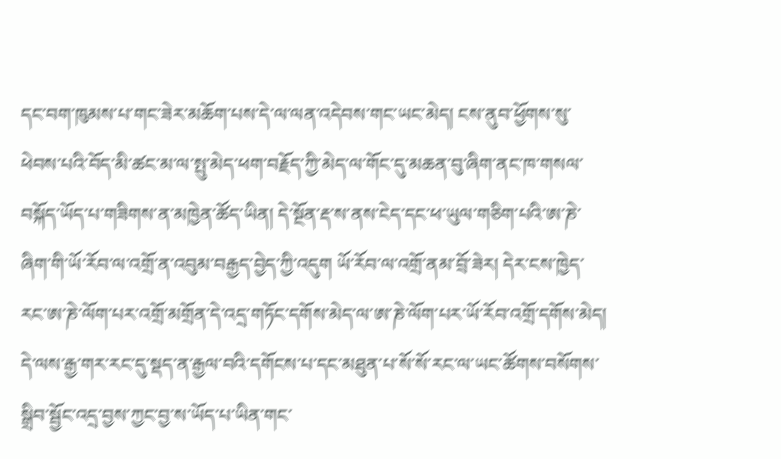དང་བག་ཁུམས་པ་གང་ཟེར་མཆོག་པས་དེ་ལ་ལན་འདེབས་གང་ཡང་མེད། ངས་ནུབ་ཕྱོགས་སུ་ཕེབས་པའི་བོད་མི་ཚང་མ་ལ་སྤུ་མེད་ཕག་བརྗོད་ཀྱི་མེད་ལ་གོང་དུ་མཆན་བུ་ཞིག་ནང་ཁ་གསལ་བསྐོད་ཡོད་པ་གཟིགས་ན་མཁྱེན་ཚོད་ཡིན། དེ་སྔོན་རྡ་ས་ནས་ངེད་དང་ཕ་ཡུལ་གཅིག་པའི་ཨ་ཎེ་ཞིག་གི་ཡོ་རོབ་ལ་འགྲོ་ན་འབུམ་བརྒྱད་བྱེད་ཀྱི་འདུག ཡོ་རོབ་ལ་འགྲོ་ནམ་བྲོ་ཟེར། དེར་ངས་ཁྱེད་རང་ཨ་ཎེ་ལོག་པར་འགྲོ་མགྲོན་དེ་འདྲ་གཏོང་དགོས་མེད་ལ་ཨ་ཎེ་ལོག་པར་ཡོ་རོབ་འགྲོ་དགོས་མེད། དེ་ལས་རྒྱ་གར་རང་དུ་སྡད་ན་རྒྱལ་བའི་དགོངས་པ་དང་མཐུན་པ་སོ་སོ་རང་ལ་ཡང་ཚོགས་བསོགས་སྒྲིབ་སྦྱོང་འདྲ་བྱས་ཀྱང་བྱ་ས་ཡོད་པ་ཡིན་གང་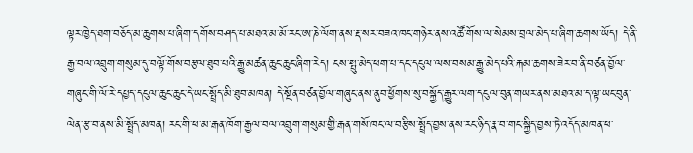ལྟར་ཁྱེད་ཐག་བཅོད་མ་ཆུགས་པ་ཞིག་དགོས་བཤད་པ་མཐའ་མ་མོ་རང་ཨ་ཎེ་ལོག་ནས་རྡ་སར་བཟའ་ཁང་གཉེར་ནས་འཚོ་གོས་ལ་སེམས་བྲལ་མེད་པ་ཞིག་ཆགས་ཡོད། དེ་ནི་རྒྱ་བལ་འབྲུག་གསུམ་དུ་བལྟོ་གོས་བརྩལ་ཐུབ་པའི་རྒྱུ་མཚན་ཆུང་ཆུང་ཞིག་རེད། ངས་སྤུ་མེད་ཕག་པ་དང་དངུལ་ལས་བསམ་རྒྱུ་མེད་པའི་རྐམ་ཆགས་ཟེར་བ་ནི་བཙན་བྱོལ་གཞུང་གི་ལོ་རེ་དཔྱད་དངུལ་ཆུང་ཆུང་དེ་ཡང་སྤྲོད་མི་ཐུབ་མཁན། དེ་སྔོན་བཙན་བྱོལ་གཞུང་ནས་ནུབ་ཕྱོགས་སུ་བསྐྱོད་རྒྱུར་ལག་དངུལ་བུན་གཡར་ནས་མཐའ་མ་ད་ལྟ་ཡང་བུན་ལེན་རྩ་བ་ནས་མི་སྤྲོད་མཁན། རང་གི་ཕ་མ་རྒན་ཁོག་རྒྱལ་བལ་འབྲུག་གསུམ་གྱི་རྒན་གསོ་ཁང་ལ་བརྩིས་སྤྲོད་བྱས་ནས་རང་ཉིད་རྣ་བ་གང་སྐྱིད་བྱས་ཏེ་འདོད་མཁན་ཕ་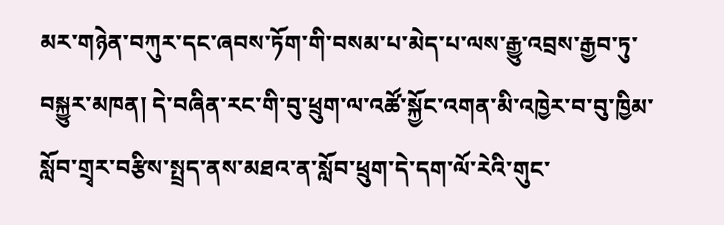མར་གཉེན་བཀུར་དང་ཞབས་ཏོག་གི་བསམ་པ་མེད་པ་ལས་རྒྱུ་འབྲས་རྒྱབ་ཏུ་བསྐྱུར་མཁན། དེ་བཞིན་རང་གི་བུ་ཕྲུག་ལ་འཚོ་སྐྱོང་འགན་མི་འཁྱེར་བ་བུ་ཁྱིམ་སློབ་གྲྭར་བརྩིས་སྤྲད་ནས་མཐའ་ན་སློབ་ཕྲུག་དེ་དག་ལོ་རེའི་གུང་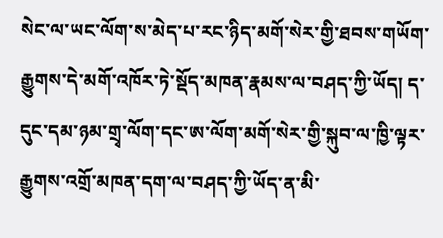སེང་ལ་ཡང་ལོག་ས་མེད་པ་རང་ཉིད་མགོ་སེར་གྱི་ཐབས་གཡོག་རྒྱུགས་དེ་མགོ་འཁོར་ཏེ་སྡོད་མཁན་རྣམས་ལ་བཤད་ཀྱི་ཡོད། ད་དུང་དམ་ཉམ་གྲྭ་ལོག་དང་ཨ་ལོག་མགོ་སེར་གྱི་སྐུབ་ལ་ཁྱི་ལྟར་རྒྱུགས་འགྲོ་མཁན་དག་ལ་བཤད་ཀྱི་ཡོད་ན་མི་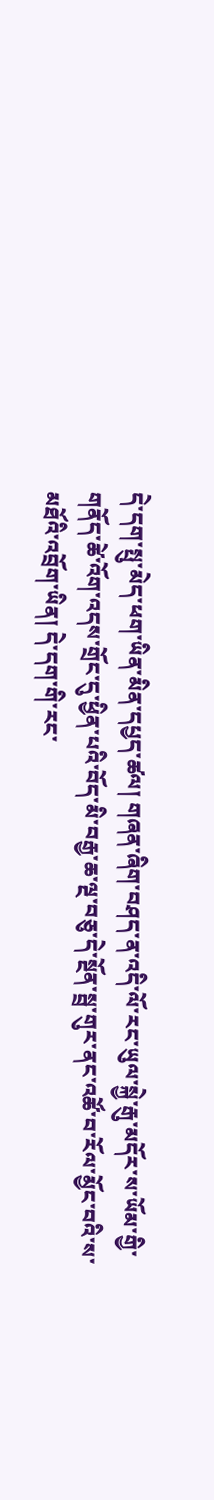དེ་དག་སྤུ་མེད་ཕག་ཡིན་མིན་དཔྱད་ཚལ། གཞན་ཞིག་བཤད་ན་འདི་ལོ་རང་ཡུལ་སྐྱེ་རྒུ་མདོར་ས་ཡོམ་གྱི་གནོད་ཚེ་འོག་འདས་གྲོང་དུ་ཕྱིན་པའི་བོད་མི་བརྒྱ་ཆ་ལྔ་བཅུ་དེ་སྔོན་སྦྲ་གུར་ནང་འཚོ་བ་རོལ་མྱོང་བའི་ས་མཐོའི་འབྲོག་ཡིན། དེ་དག་གི་རང་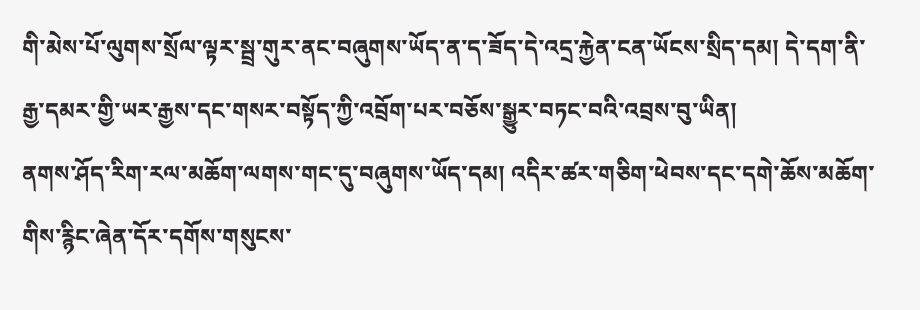གི་མེས་པོ་ལུགས་སྲོལ་ལྟར་སྦྲ་གུར་ནང་བཞུགས་ཡོད་ན་ད་ཟོད་དེ་འདྲ་རྐྱེན་ངན་ཡོངས་སྲིད་དམ། དེ་དག་ནི་རྒྱ་དམར་གྱི་ཡར་རྒྱས་དང་གསར་བསྟོད་ཀྱི་འབྲོག་པར་བཅོས་སྒྱུར་བཏང་བའི་འབྲས་བུ་ཡིན།
ནགས་ཤོད་རིག་རལ་མཆོག་ལགས་གང་དུ་བཞུགས་ཡོད་དམ། འདིར་ཚར་གཅིག་ཕེབས་དང་དགེ་ཆོས་མཆོག་གིས་རྙིང་ཞེན་དོར་དགོས་གསུངས་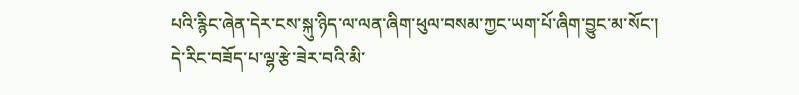པའི་རྙིང་ཞེན་དེར་ངས་སྐུ་ཉིད་ལ་ལན་ཞིག་ཕུལ་བསམ་ཀྱང་ཡག་པོ་ཞིག་བྱུང་མ་སོང་།
དེ་རིང་བཟོད་པ་ལྷ་རྩེ་ཟེར་བའི་མི་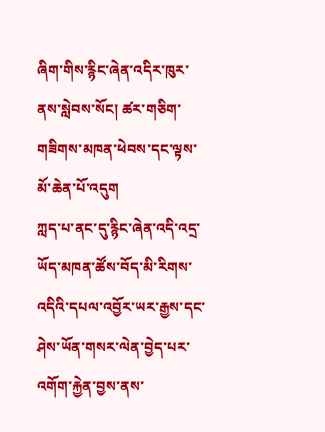ཞིག་གིས་རྙིང་ཞེན་འདིར་ཁུར་ནས་སླེབས་སོང། ཚར་གཅིག་གཟིགས་མཁན་ཕེབས་དང་ལྟས་མོ་ཆེན་པོ་འདུག
ཀླད་པ་ནང་དུ་རྙིང་ཞེན་འདི་འདྲ་ཡོད་མཁན་ཚོས་བོད་མི་རིགས་འདིའི་དཔལ་འབྱོར་ཡར་རྒྱས་དང་ཤེས་ཡོན་གསར་ལེན་བྱེད་པར་འགོག་རྐྱེན་བྱས་ནས་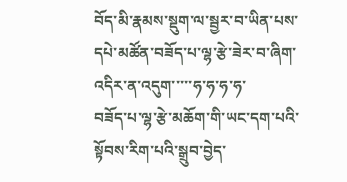བོད་མི་རྣམས་སྡུག་ལ་སྦྱར་བ་ཡིན་པས་དཔེ་མཚོན་བཟོད་པ་ལྷ་རྩེ་ཟེར་བ་ཞིག་འདིར་ན་འདུག་་་་་ཧ་ཧ་ཧ་ཧ་
བཟོད་པ་ལྷ་རྩེ་མཆོག་གི་ཡང་དག་པའི་སྟོབས་རིག་པའི་སྒྲུབ་བྱེད་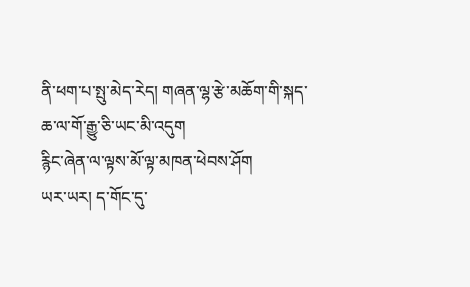ནི་ཕག་པ་སྤུ་མེད་རེད། གཞན་ལྷ་རྩེ་མཆོག་གི་སྐད་ཆ་ལ་གོ་རྒྱུ་ཅི་ཡང་མི་འདུག
རྙིང་ཞེན་ལ་ལྟས་མོ་ལྟ་མཁན་ཕེབས་ཤོག
ཡར་ཡར། ད་གོང་དུ་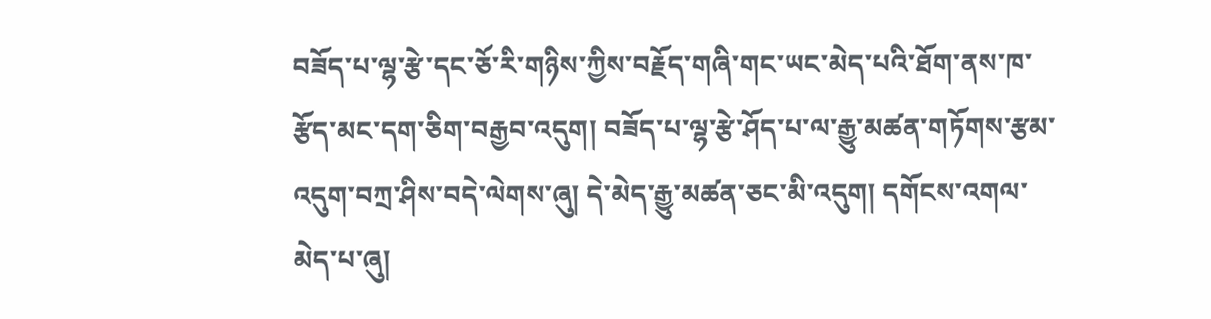བཟོད་པ་ལྷ་རྩེ་དང་ཅོ་རི་གཉིས་ཀྱིས་བརྗོད་གཞི་གང་ཡང་མེད་པའི་ཐོག་ནས་ཁ་རྩོད་མང་དག་ཅིག་བརྒྱབ་འདུག། བཟོད་པ་ལྷ་རྩེ་ཤོད་པ་ལ་རྒྱུ་མཚན་གཏོགས་རྩམ་འདུག་བཀྲ་ཤིས་བདེ་ལེགས་ཞུ། དེ་མེད་རྒྱུ་མཚན་ཅང་མི་འདུག། དགོངས་འགལ་མེད་པ་ཞུ།